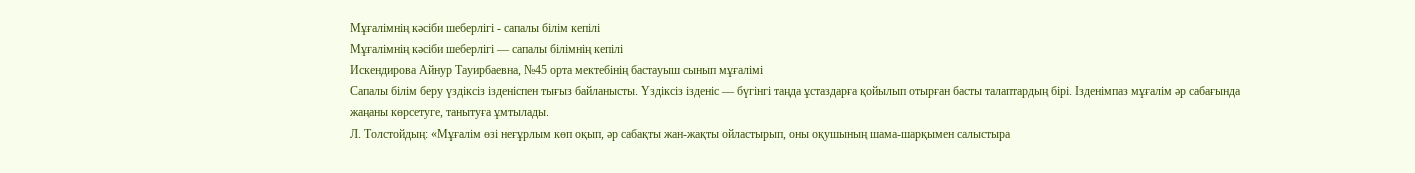Мұғалімнің кәсіби шеберлігі - сапалы білім кепілі
Мұғалімнің кәсіби шеберлігі — сапалы білімнің кепілі
Искендирова Айнур Тауирбаевна, №45 орта мектебінің бастауыш сынып мұғалімі
Сапалы білім беру үздіксіз ізденіспен тығыз байланысты. Үздіксіз ізденіс — бүгінгі таңда ұстаздарға қойылып отырған басты талаптардың бірі. Ізденімпаз мұғалім әр сабағында жаңаны көрсетуге, танытуға ұмтылады.
Л. Толстойдың: «Мұғалім өзі неғұрлым көп оқып, әр сабақты жан-жақты ойластырып, оны оқушының шама-шарқымен салыстыра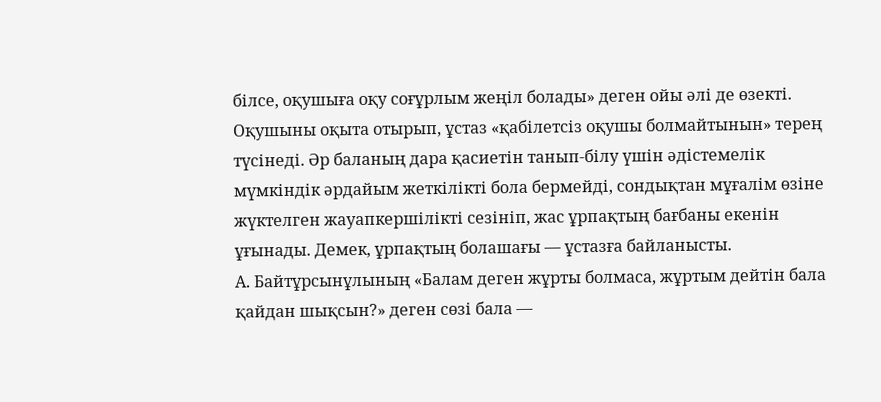білсе, оқушыға оқу соғұрлым жеңіл болады» деген ойы әлі де өзекті.
Оқушыны оқыта отырып, ұстаз «қабілетсіз оқушы болмайтынын» терең түсінеді. Әр баланың дара қасиетін танып-білу үшін әдістемелік мүмкіндік әрдайым жеткілікті бола бермейді, сондықтан мұғалім өзіне жүктелген жауапкершілікті сезініп, жас ұрпақтың бағбаны екенін ұғынады. Демек, ұрпақтың болашағы — ұстазға байланысты.
А. Байтұрсынұлының «Балам деген жұрты болмаса, жұртым дейтін бала қайдан шықсын?» деген сөзі бала —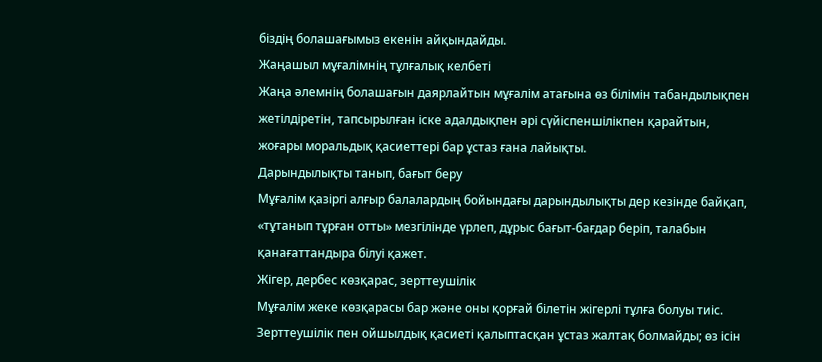біздің болашағымыз екенін айқындайды.
Жаңашыл мұғалімнің тұлғалық келбеті
Жаңа әлемнің болашағын даярлайтын мұғалім атағына өз білімін табандылықпен жетілдіретін, тапсырылған іске адалдықпен әрі сүйіспеншілікпен қарайтын, жоғары моральдық қасиеттері бар ұстаз ғана лайықты.
Дарындылықты танып, бағыт беру
Мұғалім қазіргі алғыр балалардың бойындағы дарындылықты дер кезінде байқап, «тұтанып тұрған отты» мезгілінде үрлеп, дұрыс бағыт-бағдар беріп, талабын қанағаттандыра білуі қажет.
Жігер, дербес көзқарас, зерттеушілік
Мұғалім жеке көзқарасы бар және оны қорғай білетін жігерлі тұлға болуы тиіс. Зерттеушілік пен ойшылдық қасиеті қалыптасқан ұстаз жалтақ болмайды; өз ісін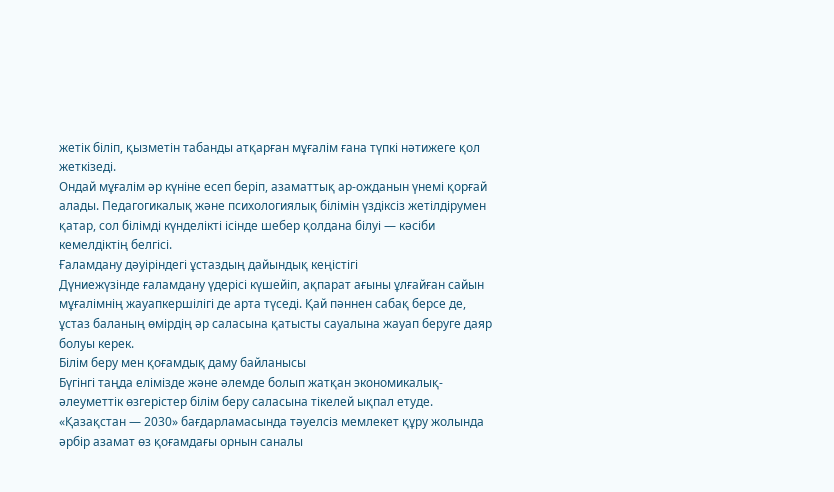жетік біліп, қызметін табанды атқарған мұғалім ғана түпкі нәтижеге қол жеткізеді.
Ондай мұғалім әр күніне есеп беріп, азаматтық ар-ожданын үнемі қорғай алады. Педагогикалық және психологиялық білімін үздіксіз жетілдірумен қатар, сол білімді күнделікті ісінде шебер қолдана білуі — кәсіби кемелдіктің белгісі.
Ғаламдану дәуіріндегі ұстаздың дайындық кеңістігі
Дүниежүзінде ғаламдану үдерісі күшейіп, ақпарат ағыны ұлғайған сайын мұғалімнің жауапкершілігі де арта түседі. Қай пәннен сабақ берсе де, ұстаз баланың өмірдің әр саласына қатысты сауалына жауап беруге даяр болуы керек.
Білім беру мен қоғамдық даму байланысы
Бүгінгі таңда елімізде және әлемде болып жатқан экономикалық-әлеуметтік өзгерістер білім беру саласына тікелей ықпал етуде. «Қазақстан — 2030» бағдарламасында тәуелсіз мемлекет құру жолында әрбір азамат өз қоғамдағы орнын саналы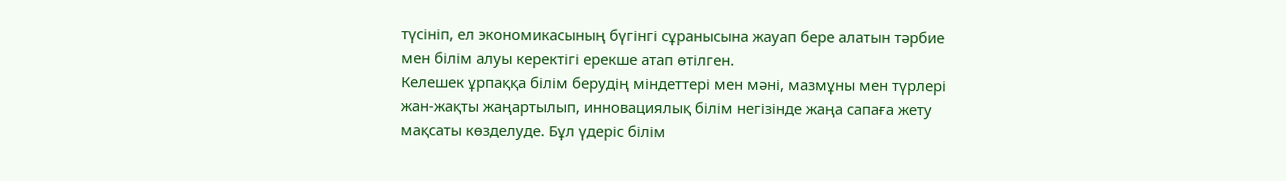түсініп, ел экономикасының бүгінгі сұранысына жауап бере алатын тәрбие мен білім алуы керектігі ерекше атап өтілген.
Келешек ұрпаққа білім берудің міндеттері мен мәні, мазмұны мен түрлері жан-жақты жаңартылып, инновациялық білім негізінде жаңа сапаға жету мақсаты көзделуде. Бұл үдеріс білім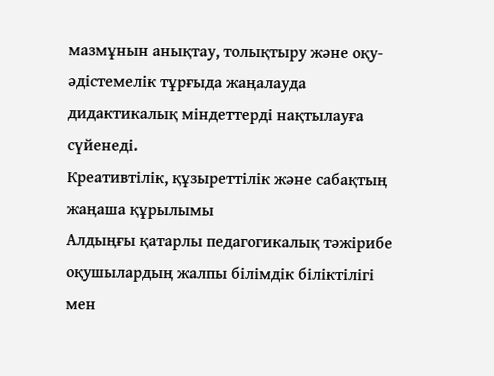мазмұнын анықтау, толықтыру және оқу-әдістемелік тұрғыда жаңалауда дидактикалық міндеттерді нақтылауға сүйенеді.
Креативтілік, құзыреттілік және сабақтың жаңаша құрылымы
Алдыңғы қатарлы педагогикалық тәжірибе оқушылардың жалпы білімдік біліктілігі мен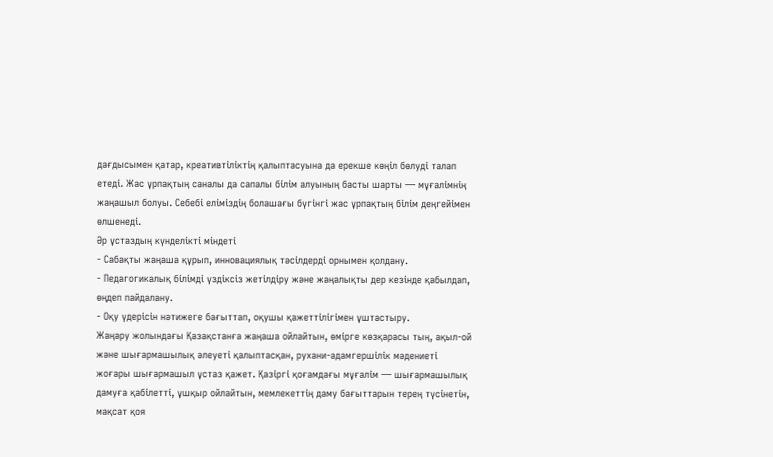дағдысымен қатар, креативтіліктің қалыптасуына да ерекше көңіл бөлуді талап етеді. Жас ұрпақтың саналы да сапалы білім алуының басты шарты — мұғалімнің жаңашыл болуы. Себебі еліміздің болашағы бүгінгі жас ұрпақтың білім деңгейімен өлшенеді.
Әр ұстаздың күнделікті міндеті
- Сабақты жаңаша құрып, инновациялық тәсілдерді орнымен қолдану.
- Педагогикалық білімді үздіксіз жетілдіру және жаңалықты дер кезінде қабылдап, өңдеп пайдалану.
- Оқу үдерісін нәтижеге бағыттап, оқушы қажеттілігімен ұштастыру.
Жаңару жолындағы Қазақстанға жаңаша ойлайтын, өмірге көзқарасы тың, ақыл-ой және шығармашылық әлеуеті қалыптасқан, рухани-адамгершілік мәдениеті жоғары шығармашыл ұстаз қажет. Қазіргі қоғамдағы мұғалім — шығармашылық дамуға қабілетті, ұшқыр ойлайтын, мемлекеттің даму бағыттарын терең түсінетін, мақсат қоя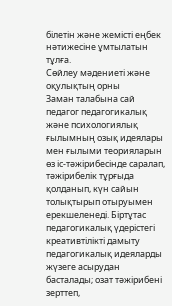білетін және жемісті еңбек нәтижесіне ұмтылатын тұлға.
Сөйлеу мәдениеті және оқулықтың орны
Заман талабына сай педагог педагогикалық және психологиялық ғылымның озық идеялары мен ғылыми теорияларын өз іс-тәжірибесінде саралап, тәжірибелік тұрғыда қолданып, күн сайын толықтырып отыруымен ерекшеленеді. Біртұтас педагогикалық үдерістегі креативтілікті дамыту педагогикалық идеяларды жүзеге асырудан басталады; озат тәжірибені зерттеп,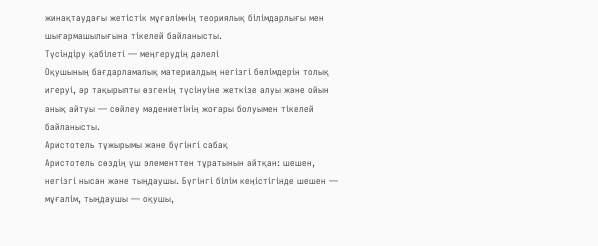жинақтаудағы жетістік мұғалімнің теориялық білімдарлығы мен шығармашылығына тікелей байланысты.
Түсіндіру қабілеті — меңгерудің дәлелі
Оқушының бағдарламалық материалдың негізгі бөлімдерін толық игеруі, әр тақырыпты өзгенің түсінуіне жеткізе алуы және ойын анық айтуы — сөйлеу мәдениетінің жоғары болуымен тікелей байланысты.
Аристотель тұжырымы және бүгінгі сабақ
Аристотель сөздің үш элементтен тұратынын айтқан: шешен, негізгі нысан және тыңдаушы. Бүгінгі білім кеңістігінде шешен — мұғалім, тыңдаушы — оқушы,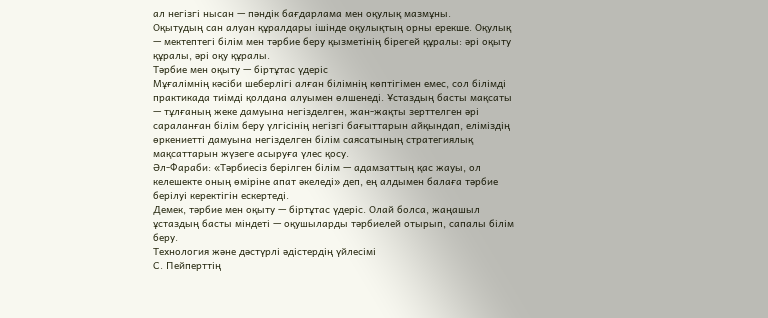ал негізгі нысан — пәндік бағдарлама мен оқулық мазмұны.
Оқытудың сан алуан құралдары ішінде оқулықтың орны ерекше. Оқулық — мектептегі білім мен тәрбие беру қызметінің бірегей құралы: әрі оқыту құралы, әрі оқу құралы.
Тәрбие мен оқыту — біртұтас үдеріс
Мұғалімнің кәсіби шеберлігі алған білімнің көптігімен емес, сол білімді практикада тиімді қолдана алуымен өлшенеді. Ұстаздың басты мақсаты — тұлғаның жеке дамуына негізделген, жан-жақты зерттелген әрі сараланған білім беру үлгісінің негізгі бағыттарын айқындап, еліміздің өркениетті дамуына негізделген білім саясатының стратегиялық мақсаттарын жүзеге асыруға үлес қосу.
Әл-Фараби: «Тәрбиесіз берілген білім — адамзаттың қас жауы, ол келешекте оның өміріне апат әкеледі» деп, ең алдымен балаға тәрбие берілуі керектігін ескертеді.
Демек, тәрбие мен оқыту — біртұтас үдеріс. Олай болса, жаңашыл ұстаздың басты міндеті — оқушыларды тәрбиелей отырып, сапалы білім беру.
Технология және дәстүрлі әдістердің үйлесімі
С. Пейперттің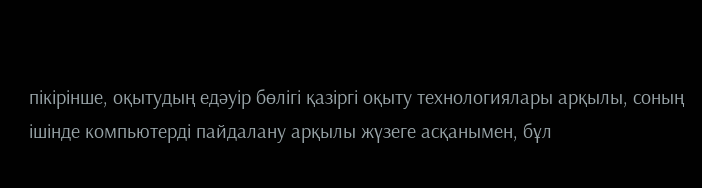пікірінше, оқытудың едәуір бөлігі қазіргі оқыту технологиялары арқылы, соның ішінде компьютерді пайдалану арқылы жүзеге асқанымен, бұл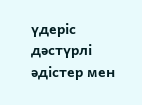үдеріс дәстүрлі әдістер мен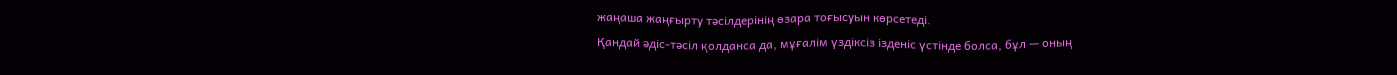жаңаша жаңғырту тәсілдерінің өзара тоғысуын көрсетеді.
Қандай әдіс-тәсіл қолданса да, мұғалім үздіксіз ізденіс үстінде болса, бұл — оның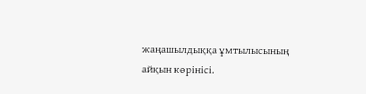жаңашылдыққа ұмтылысының айқын көрінісі.